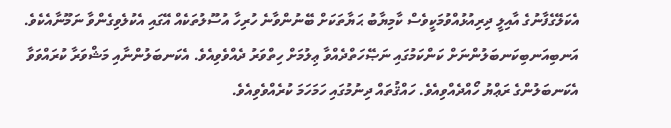އެކަލޭގެފާނުގެ އާއިލީ ދިރިއުޅުއްވުމަކީވެސް ކާމިޔާބު ޙަޔާތަކަށް ބޭނުންވާނެ ހުރިހާ އުސޫލުތަކެއް އޭގައި އެކުލެވިގެންވާ ނަމޫނާއެކެވެ. އަނބިއަނބިކަނބަލުންނަށް ކަންކަމުގައި ނަޞޭހަތްދެއްވާ ޢިލުމަށް ހިތްވަރު ދެއްވެވިއެވެ. އެކަނބަލުންނާއި މަޝްވަރާ ކުރައްވަވާ އެކަނބަލުންގެ ރަޢްޔު ހޯއްދެއްވިއެވެ. ހައްޤުތައް ދިނުމުގައި ހަމަހަމަ ކުރެއްވެވިއެވެ.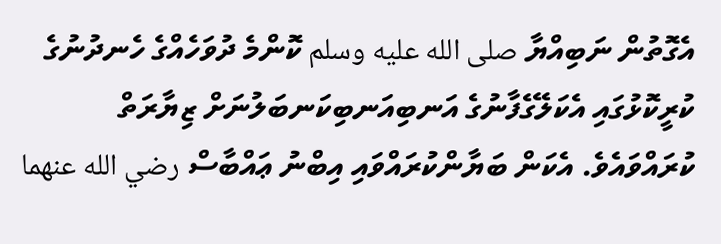އެގޮތުން ނަބިއްޔާ صلى الله عليه وسلم ކޮންމެ ދުވަހެއްގެ ހެނދުނުގެ ކުރީކޮޅުގައި އެކަލޭގެފާނުގެ އަނބިއަނބިކަނބަލުނަށް ޒިޔާރަތް ކުރައްވައެވެ. އެކަން ބަޔާންކުރައްވައި އިބްނު ޢައްބާސް رضي الله عنهما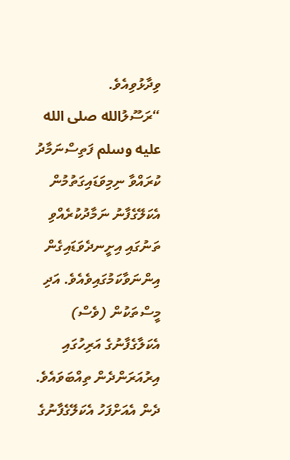ވިދާޅުވިއެވެ.
“ރަސޫލުالله صلى الله عليه وسلم ފަތިސްނަމާދު ކުރައްވާ ނިމިވަޑައިގަތުމުން އެކަލޭގެފާނު ނަމާދުކުރެއްވި ތަނުގައި އިށީނދެވަޑައިގެން އިންނަވާކަމުގައިވެއެވެ. އަދި މީސްތަކުން (ވެސް) އެކަލާގެފާނުގެ އަރިހުގައި އިރުއަރަންދެން ތިއްބަވައެވެ. ދެން އެއަށްފަހު އެކަލޭގެފާނުގެ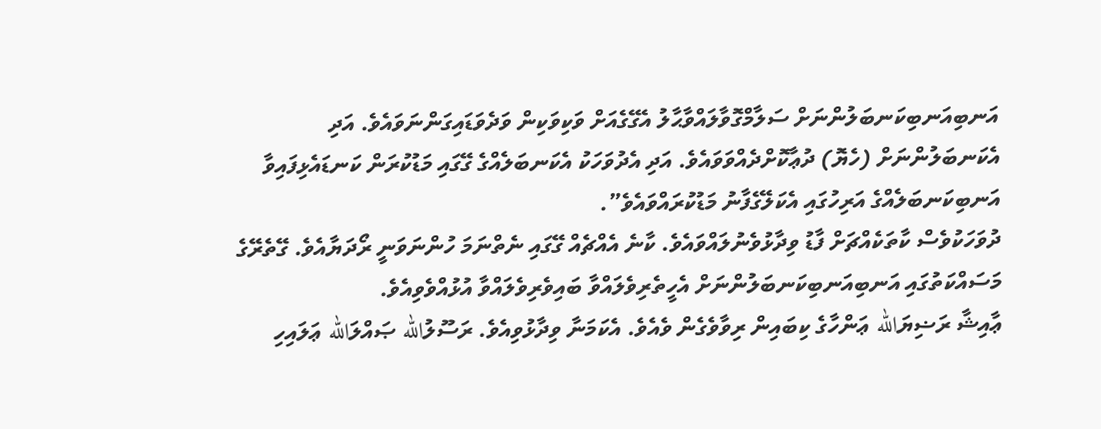އަނބިއަނބިކަނބަލުންނަށް ސަލާމްގޮވާލައްވާޙާލު އެގޭގެއަށް ވަކިވަކިން ވަދެވަޑައިގަންނަވައެވެ. އަދި އެކަނބަލުންނަށް (ހެޔޮ) ދުޢާކޮށްދެއްވަވައެވެ. އަދި އެދުވަހަކު އެކަނބަލެއްގެ ގޭގައި މަޑުކުރަން ކަނޑައެޅިފައިވާ އަނބިކަނބަލެއްގެ އަރިހުގައި އެކަލޭގެފާނު މަޑުކުރައްވައެވެ”.
ދުވަހަކުވެސް ކާތަކެއްޗަށް ފާޑު ވިދާޅުވެނުލައްވައެވެ. ކާނެ އެއްޗެއް ގޭގައި ނެތްނަމަ ހުންނަވަނީ ރޯދަޔާއެވެ. ގޭތެރޭގެ މަސައްކަތުގައި އަނބިއަނބިކަނބަލުންނަށް އެހީތެރިވެލައްވާ ބައިވެރިވެލައްވާ އުޅުއްވެވިއެވެ.
ޢާއިޝާ ރަޟިޔަالله ޢަންހާގެ ކިބައިން ރިވާވެގެން ވެއެވެ. އެކަމަނާ ވިދާޅުވިއެވެ. ރަސޫލުالله ޞައްލަالله ޢަލައިހި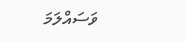ވަސައްލަމަ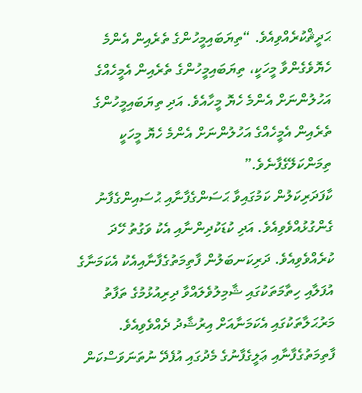ޙަދީޘްކުރެއްވިއެވެ. “ތިޔަބައިމީހުންގެ ތެރެއިން އެންމެ ހެޔޮވެގެންވާ މީހަކީ، ތިޔަބައިމީހުންގެ ތެރެއިން އެމީހެއްގެ އަހުލުންނަށް އެންމެ ހެޔޮ މީހާއެވެ. އަދި ތިޔަބައިމީހުންގެ ތެރެއިން އެމީހެއްގެ އަހުލުންނަށް އެންމެ ހެޔޮ މީހަކީ ތިމަންކަލޭގެފާނެވެ.”
ކާފަދަރިކަލުން ކަމުގައިވާ ޙަސަންގެފާނާއި ޙުސައިންގެފާނު ގެންގުޅުއްވެވިއެވެ. އަދި ކުޑަކުދިންނާއި އެކު ވަގުތު ހޭދަ ކުރެއްވެވިއެވެ. ދަރިކަނބަލުން ފާތިމަތުގެފާނާއިއެކު އެކަމަނާގެ އުފަލާއި ހިތާމަތަކުގައި ޝާމިލުވެލައްވާ ދިރިއުޅުމުގެ ތަފާތު މަރުޙަލާތަކުގައި އެކަމަނާއަށް އިރުޝާދު ދެއްވެވިއެވެ. ފާތިމަތުގެފާނާއި ޢަލީގެފާނުގެ މެދުގައި އުފެދޭ ނުތަނަވަސްކަން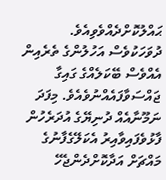ޙައްލުކޮށްދެއްވެވިއެވެ. ދުވަހަކުވެސް އަހުލުންގެ ތެރެއިން އެއްވެސް ބޭކަލެއްގެ ގައިގާ ޖައްސަވާފައެއްނުވެއެވެ. މިފަދަ ނަމޫނާއެއް ދުނިޔޭގެ އުދަރެހުން ފާޅުވެފައިވާއިރު އެކަލޭގެފާނުގެ މައްޗަށް އަދާކޮށްދެންޖެހޭ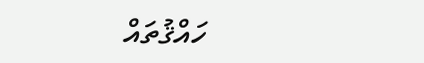ހައްޤުތައް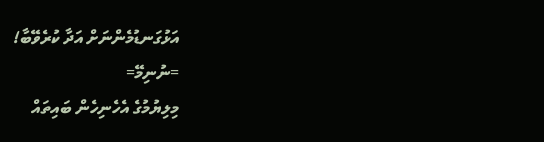އަޅުގަނޑުމެންނަށް އަދާ ކުރެވޭބާ!
=ނުނިމޭ=
މިލިޔުމުގެ އެހެނިހެން ބައިތައް